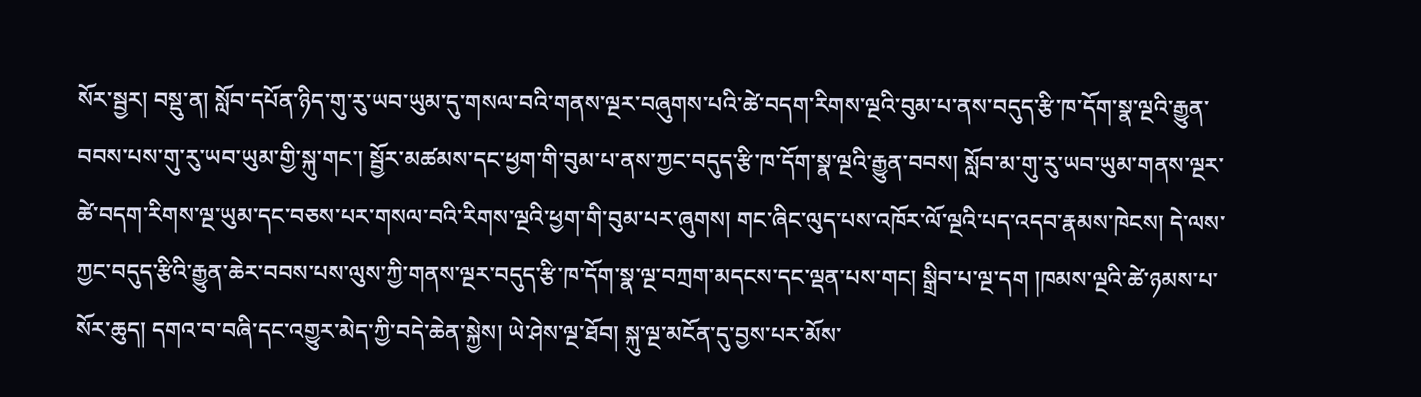སོར་སྦྱར། བསྡུ་ན། སློབ་དཔོན་ཉིད་གུ་རུ་ཡབ་ཡུམ་དུ་གསལ་བའི་གནས་ལྔར་བཞུགས་པའི་ཚེ་བདག་རིགས་ལྔའི་བུམ་པ་ནས་བདུད་རྩི་ཁ་དོག་སྣ་ལྔའི་རྒྱུན་བབས་པས་གུ་རུ་ཡབ་ཡུམ་གྱི་སྐུ་གང་། སྦྱོར་མཚམས་དང་ཕྱག་གི་བུམ་པ་ནས་ཀྱང་བདུད་རྩི་ཁ་དོག་སྣ་ལྔའི་རྒྱུན་བབས། སློབ་མ་གུ་རུ་ཡབ་ཡུམ་གནས་ལྔར་ཚེ་བདག་རིགས་ལྔ་ཡུམ་དང་བཅས་པར་གསལ་བའི་རིགས་ལྔའི་ཕྱག་གི་བུམ་པར་ཞུགས། གང་ཞིང་ལུད་པས་འཁོར་ལོ་ལྔའི་པད་འདབ་རྣམས་ཁེངས། དེ་ལས་ཀྱང་བདུད་རྩིའི་རྒྱུན་ཆེར་བབས་པས་ལུས་ཀྱི་གནས་ལྔར་བདུད་རྩི་ཁ་དོག་སྣ་ལྔ་བཀྲག་མདངས་དང་ལྡན་པས་གང། སྒྲིབ་པ་ལྔ་དག །ཁམས་ལྔའི་ཚེ་ཉམས་པ་སོར་ཆུད། དགའ་བ་བཞི་དང་འགྱུར་མེད་ཀྱི་བདེ་ཆེན་སྐྱེས། ཡེ་ཤེས་ལྔ་ཐོབ། སྐུ་ལྔ་མངོན་དུ་བྱས་པར་མོས་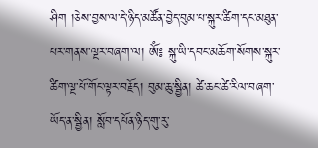ཤིག །ཅེས་བྱས་ལ་དེ་ཉིད་མཚོན་བྱེད་བུམ་པ་སྐུར་ཚིག་དང་མཐུན་པར་གནས་ལྔར་བཞག་ལ། ཨོཾ༔ སྐུ་ཡི་དབང་མཆོག་སོགས་སྐུར་ཚིག་ལྔ་པོ་གོང་ལྟར་བརྗོད། བུམ་ཆུ་སྦྱིན། ཚེ་ཆང་ཚེ་རིལ་བཞག་ཡོད་ན་སྦྱིན། སློབ་དཔོན་ཉིད་གུ་རུ་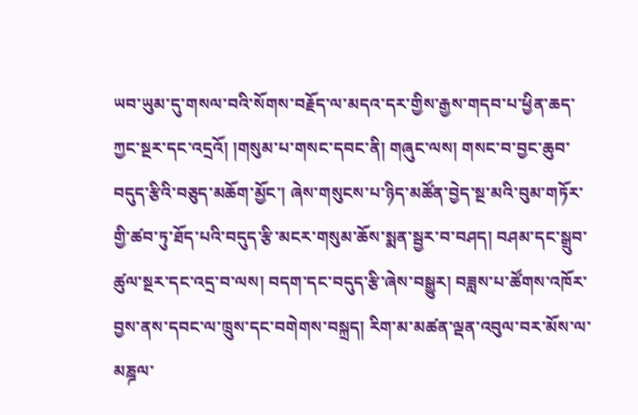ཡབ་ཡུམ་དུ་གསལ་བའི་སོགས་བརྗོད་ལ་མདའ་དར་གྱིས་རྒྱས་གདབ་པ་ཕྱིན་ཆད་ཀྱང་སྔར་དང་འདྲའོ། །གསུམ་པ་གསང་དབང་ནི། གཞུང་ལས། གསང་བ་བྱང་ཆུབ་བདུད་རྩིའི་བཅུད་མཆོག་མྱོང་། ཞེས་གསུངས་པ་ཉིད་མཚོན་བྱེད་སྔ་མའི་བུམ་གཏོར་གྱི་ཚབ་ཏུ་ཐོད་པའི་བདུད་རྩི་མངར་གསུམ་ཆོས་སྨན་སྦྱར་བ་བཤད། བཤམ་དང་སྒྲུབ་ཚུལ་སྔར་དང་འདྲ་བ་ལས། བདག་དང་བདུད་རྩི་ཞེས་བསྒྱུར། བཟླས་པ་ཚོགས་འཁོར་བྱས་ནས་དབང་ལ་ཁྲུས་དང་བགེགས་བསྐྲད། རིག་མ་མཚན་ལྡན་འབུལ་བར་མོས་ལ་མཎྜལ་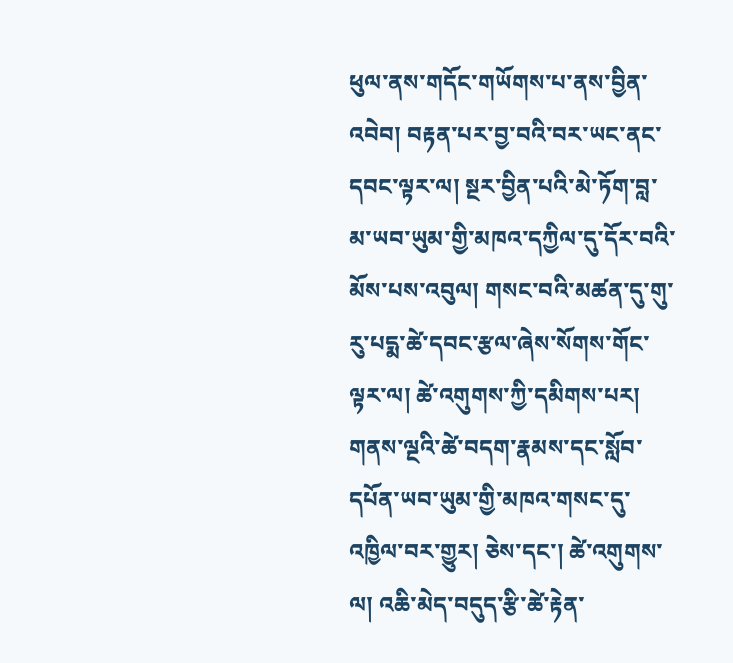ཕུལ་ནས་གདོང་གཡོགས་པ་ནས་བྱིན་འབེབ། བརྟན་པར་བྱ་བའི་བར་ཡང་ནང་དབང་ལྟར་ལ། སྔར་བྱིན་པའི་མེ་ཏོག་བླ་མ་ཡབ་ཡུམ་གྱི་མཁའ་དཀྱིལ་དུ་དོར་བའི་མོས་པས་འབུལ། གསང་བའི་མཚན་དུ་གུ་རུ་པདྨ་ཚེ་དབང་རྩལ་ཞེས་སོགས་གོང་ལྟར་ལ། ཚེ་འགུགས་ཀྱི་དམིགས་པར། གནས་ལྔའི་ཚེ་བདག་རྣམས་དང་སློབ་དཔོན་ཡབ་ཡུམ་གྱི་མཁའ་གསང་དུ་འཁྱིལ་བར་གྱུར། ཅེས་དང་། ཚེ་འགུགས་ལ། འཆི་མེད་བདུད་རྩི་ཚེ་རྟེན་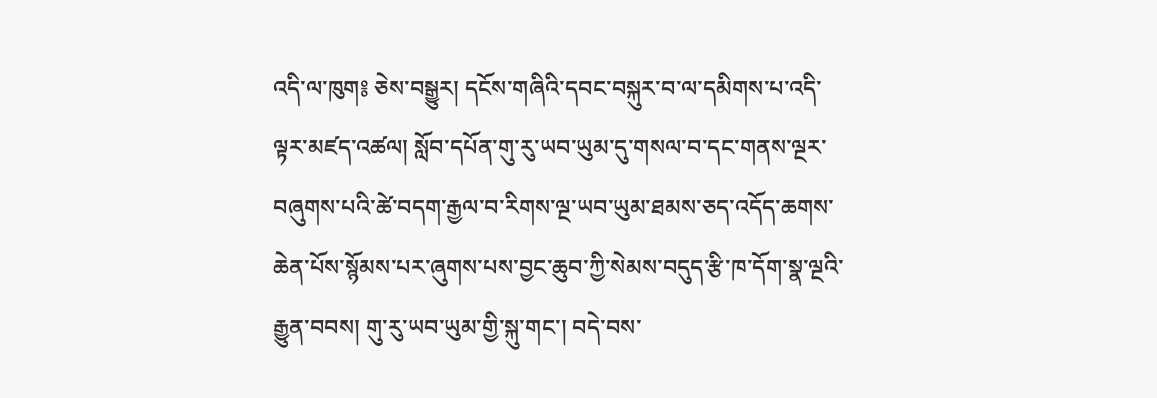འདི་ལ་ཁུག༔ ཅེས་བསྒྱུར། དངོས་གཞིའི་དབང་བསྐུར་བ་ལ་དམིགས་པ་འདི་ལྟར་མཛད་འཚལ། སློབ་དཔོན་གུ་རུ་ཡབ་ཡུམ་དུ་གསལ་བ་དང་གནས་ལྔར་བཞུགས་པའི་ཚེ་བདག་རྒྱལ་བ་རིགས་ལྔ་ཡབ་ཡུམ་ཐམས་ཅད་འདོད་ཆགས་ཆེན་པོས་སྙོམས་པར་ཞུགས་པས་བྱང་ཆུབ་ཀྱི་སེམས་བདུད་རྩི་ཁ་དོག་སྣ་ལྔའི་རྒྱུན་བབས། གུ་རུ་ཡབ་ཡུམ་གྱི་སྐུ་གང་། བདེ་བས་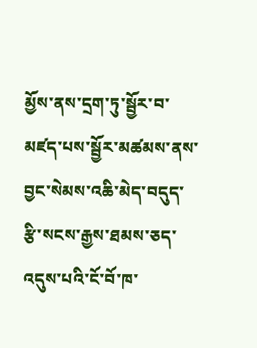མྱོས་ནས་དྲག་ཏུ་སྦྱོར་བ་མཛད་པས་སྦྱོར་མཚམས་ནས་བྱང་སེམས་འཆི་མེད་བདུད་རྩི་སངས་རྒྱས་ཐམས་ཅད་འདུས་པའི་ངོ་བོ་ཁ་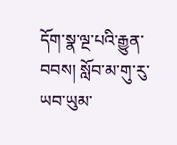དོག་སྣ་ལྔ་པའི་རྒྱུན་བབས། སློབ་མ་གུ་རུ་ཡབ་ཡུམ་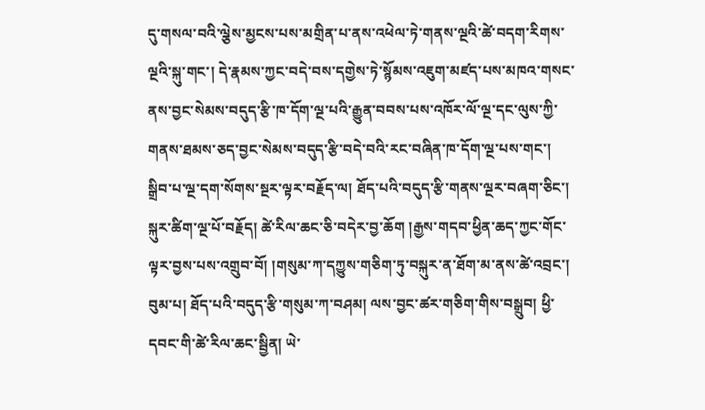དུ་གསལ་བའི་ལྕེས་མྱངས་པས་མགྲིན་པ་ནས་འཕེལ་ཏེ་གནས་ལྔའི་ཚེ་བདག་རིགས་ལྔའི་སྐུ་གང་། དེ་རྣམས་ཀྱང་བདེ་བས་དགྱེས་ཏེ་སྙོམས་འཇུག་མཛད་པས་མཁའ་གསང་ནས་བྱང་སེམས་བདུད་རྩི་ཁ་དོག་ལྔ་པའི་རྒྱུན་བབས་པས་འཁོར་ལོ་ལྔ་དང་ལུས་ཀྱི་གནས་ཐམས་ཅད་བྱང་སེམས་བདུད་རྩི་བདེ་བའི་རང་བཞིན་ཁ་དོག་ལྔ་པས་གང་། སྒྲིབ་པ་ལྔ་དག་སོགས་སྔར་ལྟར་བརྗོད་ལ། ཐོད་པའི་བདུད་རྩི་གནས་ལྔར་བཞག་ཅིང་། སྐུར་ཚིག་ལྔ་པོ་བརྗོད། ཚེ་རིལ་ཆང་ཅི་བདེར་བྱ་ཆོག །རྒྱས་གདབ་ཕྱིན་ཆད་ཀྱང་གོང་ལྟར་བྱས་པས་འགྲུབ་བོ། །གསུམ་ཀ་དཀྱུས་གཅིག་ཏུ་བསྐུར་ན་ཐོག་མ་ནས་ཚེ་འབྲང་། བུམ་པ། ཐོད་པའི་བདུད་རྩི་གསུམ་ཀ་བཤམ། ལས་བྱང་ཚར་གཅིག་གིས་བསྒྲུབ། ཕྱི་དབང་གི་ཚེ་རིལ་ཆང་སྦྱིན། ཡེ་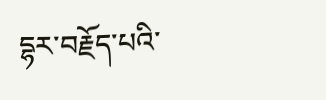དྷར་བརྗོད་པའི་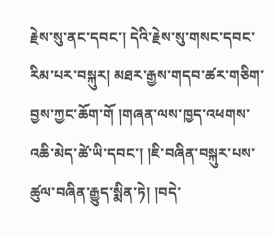རྗེས་སུ་ནང་དབང་། དེའི་རྗེས་སུ་གསང་དབང་རིམ་པར་བསྐུར། མཐར་རྒྱས་གདབ་ཚར་གཅིག་བྱས་ཀྱང་ཆོག་གོ །གཞན་ལས་ཁྱད་འཕགས་འཆི་མེད་ཚེ་ཡི་དབང་། །ཇི་བཞིན་བསྐུར་པས་ཚུལ་བཞིན་རྒྱུད་སྨིན་ཏེ། །བདེ་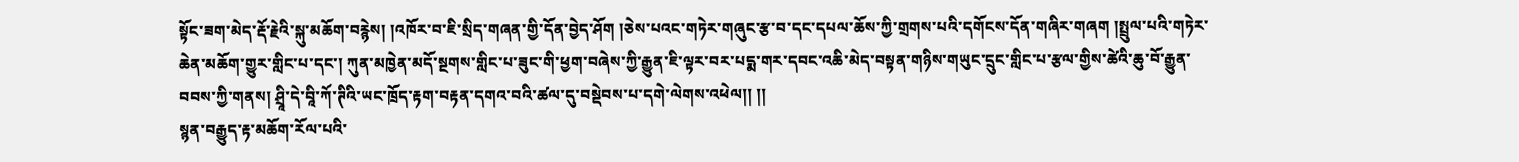སྟོང་ཟག་མེད་རྡོ་རྗེའི་སྐུ་མཆོག་བརྙེས། །འཁོར་བ་ཇི་སྲིད་གཞན་གྱི་དོན་བྱེད་ཤོག །ཅེས་པའང་གཏེར་གཞུང་རྩ་བ་དང་དཔལ་ཆོས་ཀྱི་གྲགས་པའི་དགོངས་དོན་གཞིར་གཞག །སྤྲུལ་པའི་གཏེར་ཆེན་མཆོག་གྱུར་གླིང་པ་དང་། ཀུན་མཁྱེན་མདོ་སྔགས་གླིང་པ་ཟུང་གི་ཕྱག་བཞེས་ཀྱི་རྒྱུན་ཇི་ལྟར་བར་པདྨ་གར་དབང་འཆི་མེད་བསྟན་གཉིས་གཡུང་དྲུང་གླིང་པ་རྩལ་གྱིས་ཚེའི་ཆུ་བོ་རྒྱུན་བབས་ཀྱི་གནས། ཤྲཱི་དེ་བཱི་ཀོ་ཊིའི་ཡང་ཁྲོད་རྟག་བརྟན་དགའ་བའི་ཚལ་དུ་བསྡེབས་པ་དགེ་ལེགས་འཕེལ།། །།
སྙན་བརྒྱུད་རྟ་མཆོག་རོལ་པའི་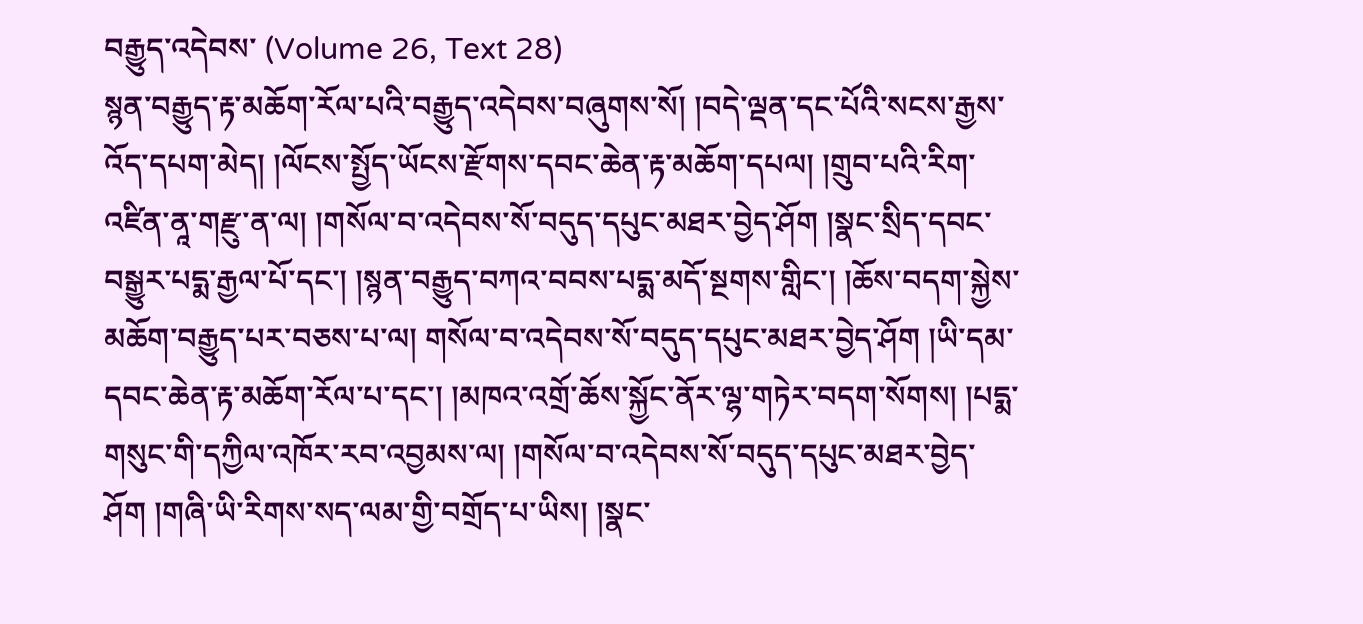བརྒྱུད་འདེབས་ (Volume 26, Text 28)
སྙན་བརྒྱུད་རྟ་མཆོག་རོལ་པའི་བརྒྱུད་འདེབས་བཞུགས་སོ། །བདེ་ལྡན་དང་པོའི་སངས་རྒྱས་འོད་དཔག་མེད། །ལོངས་སྤྱོད་ཡོངས་རྫོགས་དབང་ཆེན་རྟ་མཆོག་དཔལ། །གྲུབ་པའི་རིག་འཛིན་ནཱ་གརྫུ་ན་ལ། །གསོལ་བ་འདེབས་སོ་བདུད་དཔུང་མཐར་བྱེད་ཤོག །སྣང་སྲིད་དབང་བསྒྱུར་པདྨ་རྒྱལ་པོ་དང་། །སྙན་བརྒྱུད་བཀའ་བབས་པདྨ་མདོ་སྔགས་གླིང་། །ཆོས་བདག་སྐྱེས་མཆོག་བརྒྱུད་པར་བཅས་པ་ལ། གསོལ་བ་འདེབས་སོ་བདུད་དཔུང་མཐར་བྱེད་ཤོག །ཡི་དམ་དབང་ཆེན་རྟ་མཆོག་རོལ་པ་དང་། །མཁའ་འགྲོ་ཆོས་སྐྱོང་ནོར་ལྷ་གཏེར་བདག་སོགས། །པདྨ་གསུང་གི་དཀྱིལ་འཁོར་རབ་འབྱམས་ལ། །གསོལ་བ་འདེབས་སོ་བདུད་དཔུང་མཐར་བྱེད་ཤོག །གཞི་ཡི་རིགས་སད་ལམ་གྱི་བགྲོད་པ་ཡིས། །སྣང་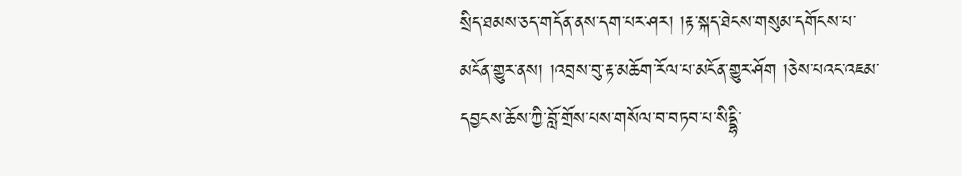སྲིད་ཐམས་ཅད་གདོན་ནས་དག་པར་ཤར། །རྟ་སྐད་ཐེངས་གསུམ་དགོངས་པ་མངོན་གྱུར་ནས། །འབྲས་བུ་རྟ་མཆོག་རོལ་པ་མངོན་གྱུར་ཤོག །ཅེས་པའང་འཇམ་དབྱངས་ཆོས་ཀྱི་བློ་གྲོས་པས་གསོལ་བ་བཏབ་པ་སིདྡྷི་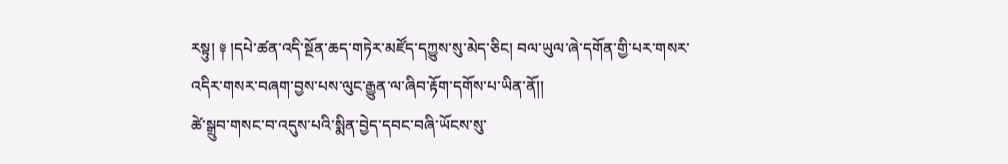རསྟུ། ༈ །དཔེ་ཚན་འདི་སྔོན་ཆད་གཏེར་མཛོད་དཀྱུས་སུ་མེད་ཅིང། བལ་ཡུལ་ཞེ་དགོན་གྱི་པར་གསར་འདིར་གསར་བཞག་བྱས་པས་ལུང་རྒྱུན་ལ་ཞིབ་རྟོག་དགོས་པ་ཡིན་ནོ།།
ཚེ་སྒྲུབ་གསང་བ་འདུས་པའི་སྨིན་བྱེད་དབང་བཞི་ཡོངས་སུ་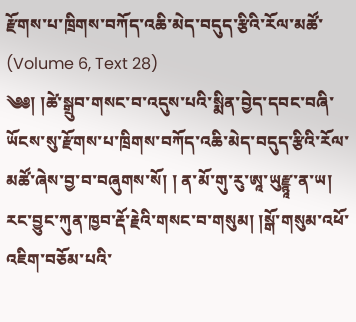རྫོགས་པ་ཁྲིགས་བཀོད་འཆི་མེད་བདུད་རྩིའི་རོལ་མཚོ་ (Volume 6, Text 28)
༄༅། །ཚེ་སྒྲུབ་གསང་བ་འདུས་པའི་སྨིན་བྱེད་དབང་བཞི་ཡོངས་སུ་རྫོགས་པ་ཁྲིགས་བཀོད་འཆི་མེད་བདུད་རྩིའི་རོལ་མཚོ་ཞེས་བྱ་བ་བཞུགས་སོ། ། ན་མོ་གུ་རུ་ཨཱ་ཡུརྫྙཱ་ན་ཡ། རང་བྱུང་ཀུན་ཁྱབ་རྡོ་རྗེའི་གསང་བ་གསུམ། །སྒོ་གསུམ་འཕོ་འཇིག་བཅོམ་པའི་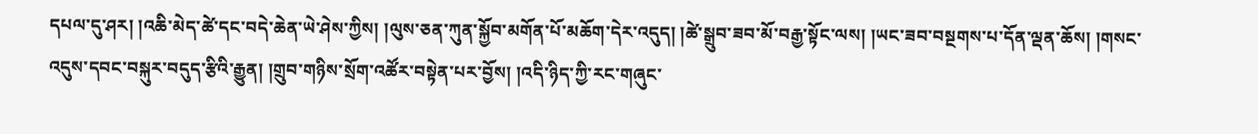དཔལ་དུ་ཤར། །འཆི་མེད་ཚེ་དང་བདེ་ཆེན་ཡེ་ཤེས་ཀྱིས། །ལུས་ཅན་ཀུན་སྐྱོབ་མགོན་པོ་མཆོག་དེར་འདུད། །ཚེ་སྒྲུབ་ཟབ་མོ་བརྒྱ་སྟོང་ལས། །ཡང་ཟབ་བསྔགས་པ་དོན་ལྡན་ཆོས། །གསང་འདུས་དབང་བསྐུར་བདུད་རྩིའི་རྒྱུན། །གྲུབ་གཉིས་སྲོག་འཚོར་བསྟེན་པར་བྱོས། །འདི་ཉིད་ཀྱི་རང་གཞུང་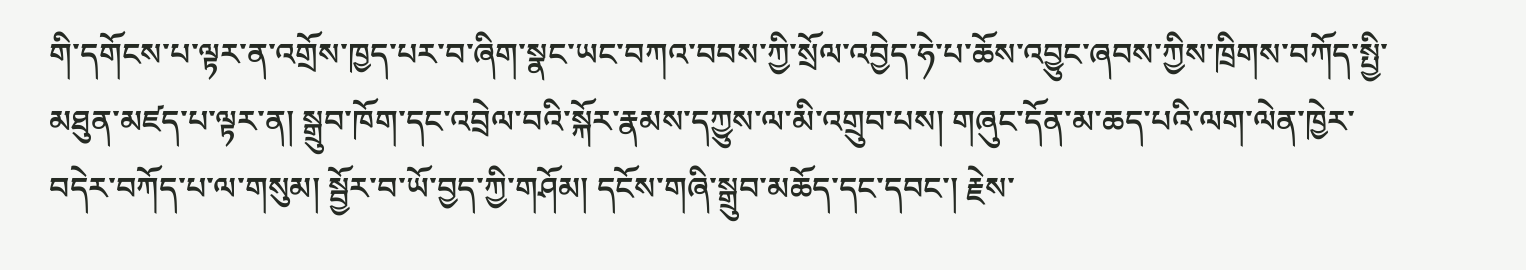གི་དགོངས་པ་ལྟར་ན་འགྲོས་ཁྱད་པར་བ་ཞིག་སྣང་ཡང་བཀའ་བབས་ཀྱི་སྲོལ་འབྱེད་ཧེ་པ་ཆོས་འབྱུང་ཞབས་ཀྱིས་ཁྲིགས་བཀོད་སྤྱི་མཐུན་མཛད་པ་ལྟར་ན། སྒྲུབ་ཁོག་དང་འབྲེལ་བའི་སྐོར་རྣམས་དཀྱུས་ལ་མི་འགྲུབ་པས། གཞུང་དོན་མ་ཆད་པའི་ལག་ལེན་ཁྱེར་བདེར་བཀོད་པ་ལ་གསུམ། སྦྱོར་བ་ཡོ་བྱད་ཀྱི་གཤོམ། དངོས་གཞི་སྒྲུབ་མཆོད་དང་དབང་། རྗེས་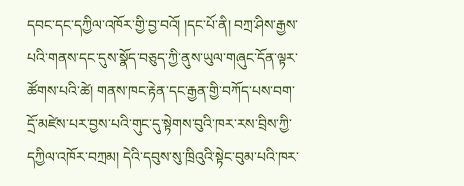དབང་དང་དཀྱིལ་འཁོར་གྱི་བྱ་བའོ། །དང་པོ་ནི། བཀྲ་ཤིས་རྒྱས་པའི་གནས་དང་དུས་སྣོད་བཅུད་ཀྱི་ནུས་ཡུལ་གཞུང་དོན་ལྟར་ཚོགས་པའི་ཚེ། གནས་ཁང་རྟེན་དང་རྒྱན་གྱི་བཀོད་པས་བག་དྲོ་མཛེས་པར་བྱས་པའི་གུང་དུ་སྟེགས་བུའི་ཁར་རས་བྲིས་ཀྱི་དཀྱིལ་འཁོར་བཀྲམ། དེའི་དབུས་སུ་ཁྲིའུའི་སྟེང་བུམ་པའི་ཁར་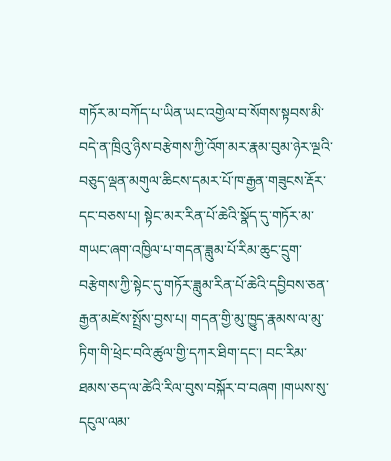གཏོར་མ་བཀོད་པ་ཡིན་ཡང་འགྱེལ་བ་སོགས་སྟབས་མི་བདེ་ན་ཁྲིའུ་ཉིས་བརྩེགས་ཀྱི་འོག་མར་རྣམ་བུམ་ཉེར་ལྔའི་བཅུད་ལྡན་མགུལ་ཆིངས་དམར་པོ་ཁ་རྒྱན་གཟུངས་རྡོར་དང་བཅས་པ། སྟེང་མར་རིན་པོ་ཆེའི་སྣོད་དུ་གཏོར་མ་གཡང་ཞག་འཁྱིལ་པ་གདན་ཟླུམ་པོ་རིམ་ཆུང་དྲུག་བརྩེགས་ཀྱི་སྟེང་དུ་གཏོར་ཟླུམ་རིན་པོ་ཆེའི་དབྱིབས་ཅན་རྒྱན་མཛེས་སྤྲོས་བྱས་པ། གདན་གྱི་མུ་ཁྱུད་རྣམས་ལ་མུ་ཏིག་གི་ཕྲེང་བའི་ཚུལ་གྱི་དཀར་ཐིག་དང་། བང་རིམ་ཐམས་ཅད་ལ་ཚེའི་རིལ་བུས་བསྐོར་བ་བཞག །གཡས་སུ་དངུལ་ལམ་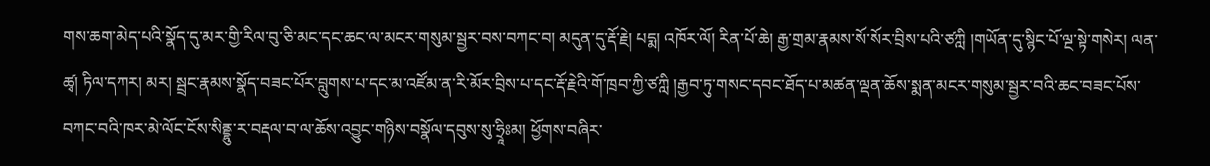གས་ཆག་མེད་པའི་སྣོད་དུ་མར་གྱི་རིལ་བུ་ཅི་མང་དང་ཆང་ལ་མངར་གསུམ་སྦྱར་བས་བཀང་བ། མདུན་དུ་རྡོ་རྗེ། པདྨ། འཁོར་ལོ། རིན་པོ་ཆེ། རྒྱ་གྲམ་རྣམས་སོ་སོར་བྲིས་པའི་ཙཀླི །གཡོན་དུ་སྙིང་པོ་ལྔ་སྟེ་གསེར། ལན་ཚྭ། ཏིལ་དཀར། མར། སྦྲང་རྣམས་སྣོད་བཟང་པོར་བླུགས་པ་དང་མ་འཛོམ་ན་རི་མོར་བྲིས་པ་དང་རྡོ་རྗེའི་གོ་ཁྲབ་ཀྱི་ཙཀླི །རྒྱབ་ཏུ་གསང་དབང་ཐོད་པ་མཚན་ལྡན་ཆོས་སྨན་མངར་གསུམ་སྦྱར་བའི་ཆང་བཟང་པོས་བཀང་བའི་ཁར་མེ་ལོང་ངོས་སིནྡྷུ་ར་བརྡལ་བ་ལ་ཆོས་འབྱུང་གཉིས་བསྣོལ་དབུས་སུ་ཧྲཱིཿམ། ཕྱོགས་བཞིར་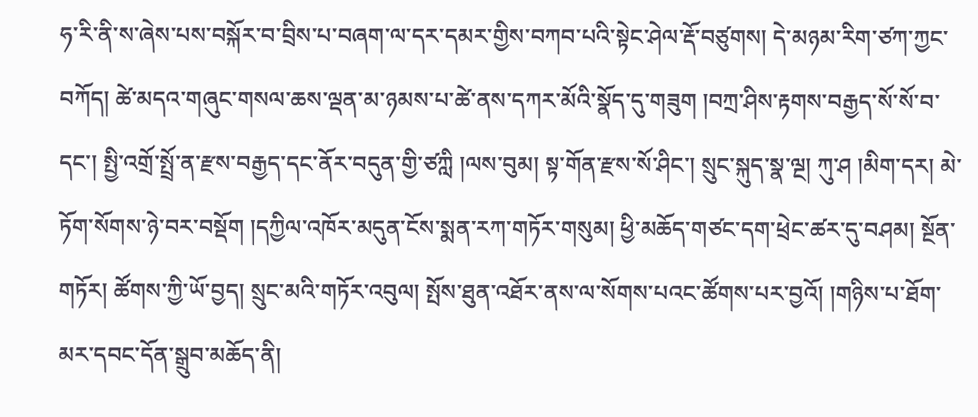ཧ་རི་ནི་ས་ཞེས་པས་བསྐོར་བ་བྲིས་པ་བཞག་ལ་དར་དམར་གྱིས་བཀབ་པའི་སྟེང་ཤེལ་རྡོ་བཙུགས། དེ་མཉམ་རིག་ཙཀ་ཀྱང་བཀོད། ཚེ་མདའ་གཞུང་གསལ་ཆས་ལྡན་མ་ཉམས་པ་ཚེ་ནས་དཀར་མོའི་སྣོད་དུ་གཟུག །བཀྲ་ཤིས་རྟགས་བརྒྱད་སོ་སོ་བ་དང་། སྤྱི་འགྲོ་སྤྲོ་ན་རྫས་བརྒྱད་དང་ནོར་བདུན་གྱི་ཙཀླི །ལས་བུམ། སྟ་གོན་རྫས་སོ་ཤིང་། སྲུང་སྐུད་སྣ་ལྔ། ཀུ་ཤ །མིག་དར། མེ་ཏོག་སོགས་ཉེ་བར་བསྡོག །དཀྱིལ་འཁོར་མདུན་ངོས་སྨན་རཀ་གཏོར་གསུམ། ཕྱི་མཆོད་གཙང་དག་ཕྲེང་ཚར་དུ་བཤམ། སྔོན་གཏོར། ཚོགས་ཀྱི་ཡོ་བྱད། སྲུང་མའི་གཏོར་འབུལ། སྤོས་ཐུན་འཐོར་ནས་ལ་སོགས་པའང་ཚོགས་པར་བྱའོ། །གཉིས་པ་ཐོག་མར་དབང་དོན་སྒྲུབ་མཆོད་ནི།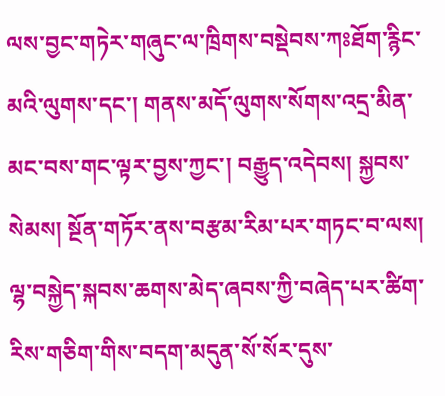ལས་བྱང་གཏེར་གཞུང་ལ་ཁྲིགས་བསྡེབས་ཀཿཐོག་རྙིང་མའི་ལུགས་དང་། གནས་མདོ་ལུགས་སོགས་འདྲ་མིན་མང་བས་གང་ལྟར་བྱས་ཀྱང་། བརྒྱུད་འདེབས། སྐྱབས་སེམས། སྔོན་གཏོར་ནས་བརྩམ་རིམ་པར་གཏང་བ་ལས། ལྷ་བསྐྱེད་སྐབས་ཆགས་མེད་ཞབས་ཀྱི་བཞེད་པར་ཚིག་རིས་གཅིག་གིས་བདག་མདུན་སོ་སོར་དུས་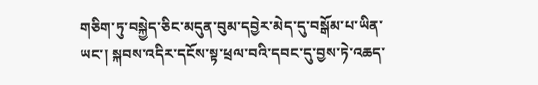གཅིག་ཏུ་བསྐྱེད་ཅིང་མདུན་བུམ་དབྱེར་མེད་དུ་བསྒོམ་པ་ཡིན་ཡང་། སྐབས་འདིར་དངོས་སྟ་ཕྲལ་བའི་དབང་དུ་བྱས་ཏེ་འཆད་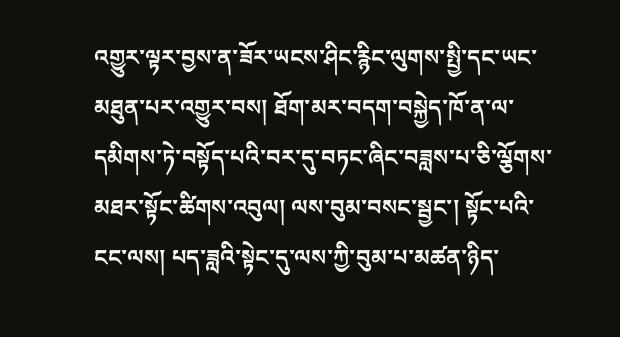འགྱུར་ལྟར་བྱས་ན་ཟོར་ཡངས་ཤིང་རྙིང་ལུགས་སྤྱི་དང་ཡང་མཐུན་པར་འགྱུར་བས། ཐོག་མར་བདག་བསྐྱེད་ཁོ་ན་ལ་དམིགས་ཏེ་བསྟོད་པའི་བར་དུ་བཏང་ཞིང་བཟླས་པ་ཅི་ལྕོགས་མཐར་སྟོང་ཚིགས་འབུལ། ལས་བུམ་བསང་སྦྱང་། སྟོང་པའི་ངང་ལས། པད་ཟླའི་སྟེང་དུ་ལས་ཀྱི་བུམ་པ་མཚན་ཉིད་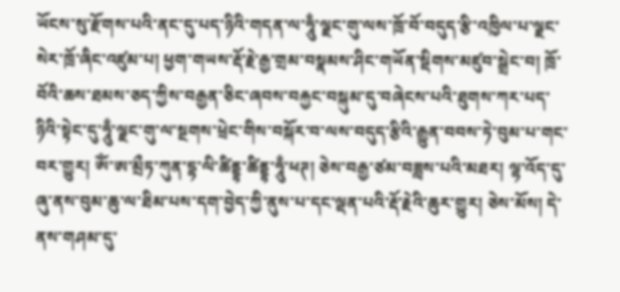ཡོངས་སུ་རྫོགས་པའི་ནང་དུ་པད་ཉིའི་གདན་ལ་ཧཱུྃ་ལྗང་གུ་ལས་ཁྲོ་བོ་བདུད་རྩི་འཁྱིལ་པ་ལྗང་སེར་ཁྲོ་ཞིང་འཛུམ་པ། ཕྱག་གཡས་རྡོ་རྗེ་རྒྱ་གྲམ་བསྣམས་ཤིང་གཡོན་སྡིགས་མཛུབ་སྒྲེང་བ། ཁྲོ་བོའི་ཆས་ཐམས་ཅད་ཀྱིས་བརྒྱན་ཅིང་ཞབས་བརྐྱང་བསྐུམ་དུ་བཞེངས་པའི་ཐུགས་ཀར་པད་ཉིའི་སྟེང་དུ་ཧཱུྃ་ལྗང་གུ་ལ་སྔགས་ཕྲེང་གིས་བསྐོར་བ་ལས་བདུད་རྩིའི་རྒྱུན་བབས་ཏེ་བུམ་པ་གང་བར་གྱུར། ཨོཾ་ཨ་མྲྀཏ་ཀུན་དྷ་ལི་ཚིནྡྷ་ཚིནྡྷ་ཧཱུྃ་ཕཊ། ཅེས་བརྒྱ་ཙམ་བཟླས་པའི་མཐར། ལྷ་འོད་དུ་ཞུ་ནས་བུམ་ཆུ་ལ་ཐིམ་པས་དག་བྱེད་ཀྱི་ནུས་པ་དང་ལྡན་པའི་རྡོ་རྗེའི་ཆུར་གྱུར། ཅེས་མོས། དེ་ནས་གཤམ་དུ་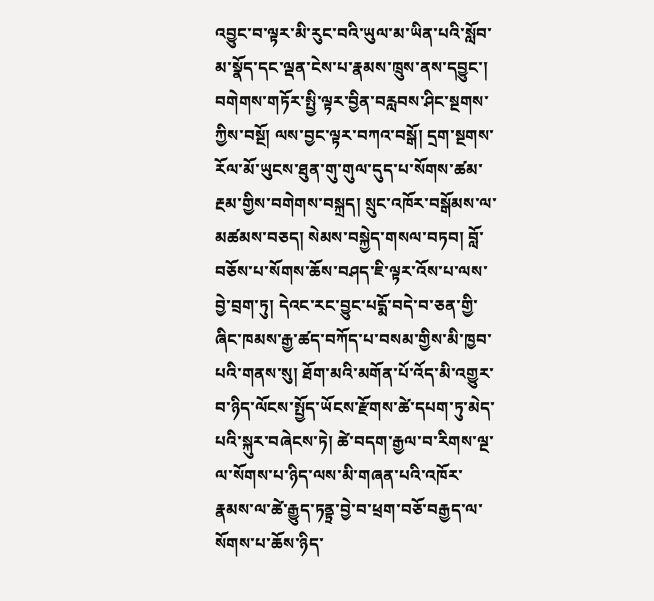འབྱུང་བ་ལྟར་མི་རུང་བའི་ཡུལ་མ་ཡིན་པའི་སློབ་མ་སྣོད་དང་ལྡན་ངེས་པ་རྣམས་ཁྲུས་ནས་དབྱུང་། བགེགས་གཏོར་སྤྱི་ལྟར་བྱིན་བརླབས་ཤིང་སྔགས་ཀྱིས་བསྔོ། ལས་བྱང་ལྟར་བཀའ་བསྒོ། དྲག་སྔགས་རོལ་མོ་ཡུངས་ཐུན་གུ་གུལ་དུད་པ་སོགས་ཚམ་རྔམ་གྱིས་བགེགས་བསྐྲད། སྲུང་འཁོར་བསྒོམས་ལ་མཚམས་བཅད། སེམས་བསྐྱེད་གསལ་བཏབ། བློ་བཅོས་པ་སོགས་ཆོས་བཤད་ཇི་ལྟར་འོས་པ་ལས་བྱེ་བྲག་ཏུ། དེའང་རང་བྱུང་པདྨོ་བདེ་བ་ཅན་གྱི་ཞིང་ཁམས་རྒྱ་ཚད་བཀོད་པ་བསམ་གྱིས་མི་ཁྱབ་པའི་གནས་སུ། ཐོག་མའི་མགོན་པོ་འོད་མི་འགྱུར་བ་ཉིད་ལོངས་སྤྱོད་ཡོངས་རྫོགས་ཚེ་དཔག་ཏུ་མེད་པའི་སྐུར་བཞེངས་ཏེ། ཚེ་བདག་རྒྱལ་བ་རིགས་ལྔ་ལ་སོགས་པ་ཉིད་ལས་མི་གཞན་པའི་འཁོར་རྣམས་ལ་ཚེ་རྒྱུད་ཏནྟྲ་བྱེ་བ་ཕྲག་བཅོ་བརྒྱད་ལ་སོགས་པ་ཆོས་ཉིད་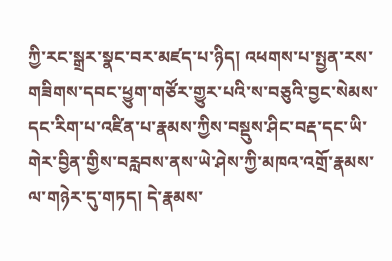ཀྱི་རང་སྒྲར་སྣང་བར་མཛད་པ་ཉིད། འཕགས་པ་སྤྱན་རས་གཟིགས་དབང་ཕྱུག་གཙོར་གྱུར་པའི་ས་བཅུའི་བྱང་སེམས་དང་རིག་པ་འཛིན་པ་རྣམས་ཀྱིས་བསྡུས་ཤིང་བརྡ་དང་ཡི་གེར་བྱིན་གྱིས་བརླབས་ནས་ཡེ་ཤེས་ཀྱི་མཁའ་འགྲོ་རྣམས་ལ་གཉེར་དུ་གཏད། དེ་རྣམས་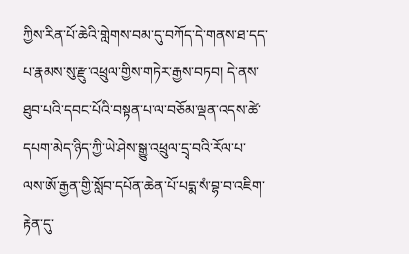ཀྱིས་རིན་པོ་ཆེའི་གླེགས་བམ་དུ་བཀོད་དེ་གནས་ཐ་དད་པ་རྣམས་སུ་རྫུ་འཕྲུལ་གྱིས་གཏེར་རྒྱས་བཏབ། དེ་ནས་ཐུབ་པའི་དབང་པོའི་བསྟན་པ་ལ་བཅོམ་ལྡན་འདས་ཚེ་དཔག་མེད་ཉིད་ཀྱི་ཡེ་ཤེས་སྒྱུ་འཕྲུལ་དྲྭ་བའི་རོལ་པ་ལས་ཨོ་རྒྱན་གྱི་སློབ་དཔོན་ཆེན་པོ་པདྨ་སཾ་བྷ་བ་འཇིག་རྟེན་དུ་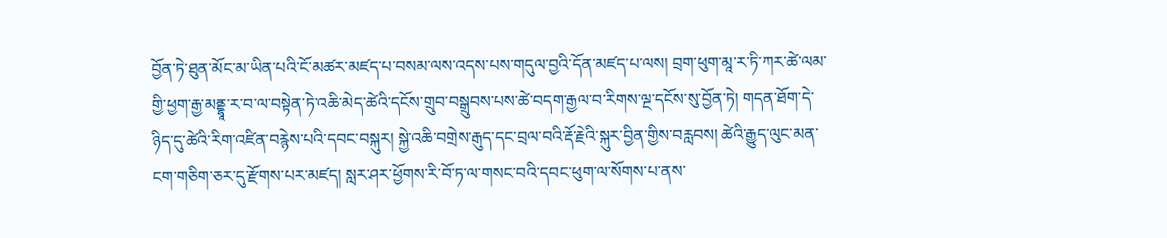བྱོན་ཏེ་ཐུན་མོང་མ་ཡིན་པའི་ངོ་མཚར་མཛད་པ་བསམ་ལས་འདས་པས་གདུལ་བྱའི་དོན་མཛད་པ་ལས། བྲག་ཕུག་མཱ་ར་ཏི་ཀར་ཚེ་ལམ་གྱི་ཕྱག་རྒྱ་མནྡྷཱ་ར་བ་ལ་བསྟེན་ཏེ་འཆི་མེད་ཚེའི་དངོས་གྲུབ་བསྒྲུབས་པས་ཚེ་བདག་རྒྱལ་བ་རིགས་ལྔ་དངོས་སུ་བྱོན་ཏེ། གདན་ཐོག་དེ་ཉིད་དུ་ཚེའི་རིག་འཛིན་བརྙེས་པའི་དབང་བསྐུར། སྐྱེ་འཆི་བགྲེས་རྒུད་དང་བྲལ་བའི་རྡོ་རྗེའི་སྐུར་བྱིན་གྱིས་བརླབས། ཚེའི་རྒྱུད་ལུང་མན་ངག་གཅིག་ཅར་དུ་རྫོགས་པར་མཛད། སླར་ཤར་ཕྱོགས་རི་བོ་ཏ་ལ་གསང་བའི་དབང་ཕུག་ལ་སོགས་པ་ནས་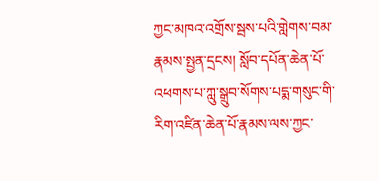ཀྱང་མཁའ་འགྲོས་སྦས་པའི་གླེགས་བམ་རྣམས་སྤྱན་དྲངས། སློབ་དཔོན་ཆེན་པོ་འཕགས་པ་ཀླུ་སྒྲུབ་སོགས་པདྨ་གསུང་གི་རིག་འཛིན་ཆེན་པོ་རྣམས་ལས་ཀྱང་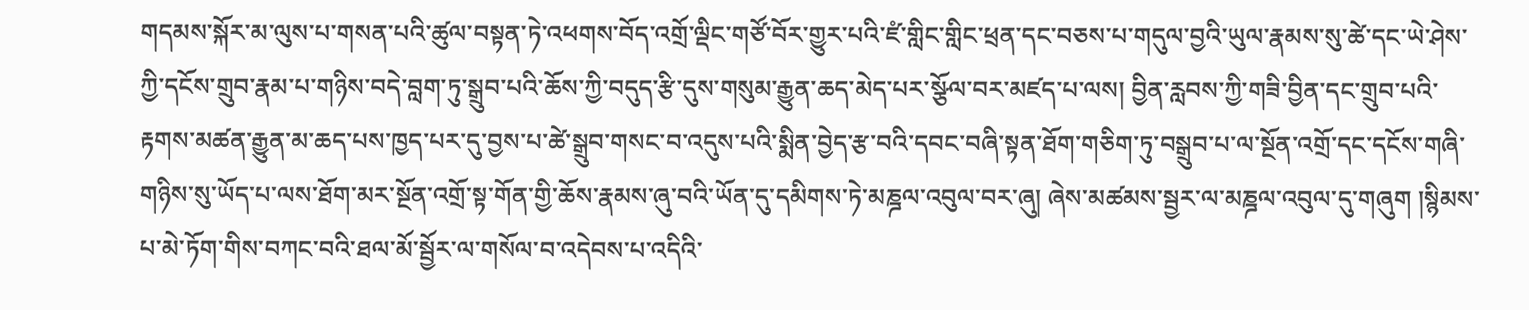གདམས་སྐོར་མ་ལུས་པ་གསན་པའི་ཚུལ་བསྟན་ཏེ་འཕགས་བོད་འགྲོ་ལྡིང་གཙོ་བོར་གྱུར་པའི་ཛཾ་གླིང་གླིང་ཕྲན་དང་བཅས་པ་གདུལ་བྱའི་ཡུལ་རྣམས་སུ་ཚེ་དང་ཡེ་ཤེས་ཀྱི་དངོས་གྲུབ་རྣམ་པ་གཉིས་བདེ་བླག་ཏུ་སྒྲུབ་པའི་ཆོས་ཀྱི་བདུད་རྩི་དུས་གསུམ་རྒྱུན་ཆད་མེད་པར་སྩོལ་བར་མཛད་པ་ལས། བྱིན་རླབས་ཀྱི་གཟི་བྱིན་དང་གྲུབ་པའི་རྟགས་མཚན་རྒྱུན་མ་ཆད་པས་ཁྱད་པར་དུ་བྱས་པ་ཚེ་སྒྲུབ་གསང་བ་འདུས་པའི་སྨིན་བྱེད་རྩ་བའི་དབང་བཞི་སྟན་ཐོག་གཅིག་ཏུ་བསྒྲུབ་པ་ལ་སྔོན་འགྲོ་དང་དངོས་གཞི་གཉིས་སུ་ཡོད་པ་ལས་ཐོག་མར་སྔོན་འགྲོ་སྟ་གོན་གྱི་ཆོས་རྣམས་ཞུ་བའི་ཡོན་དུ་དམིགས་ཏེ་མཎྜལ་འབུལ་བར་ཞུ། ཞེས་མཚམས་སྦྱར་ལ་མཎྜལ་འབུལ་དུ་གཞུག །སྙིམས་པ་མེ་ཏོག་གིས་བཀང་བའི་ཐལ་མོ་སྦྱོར་ལ་གསོལ་བ་འདེབས་པ་འདིའི་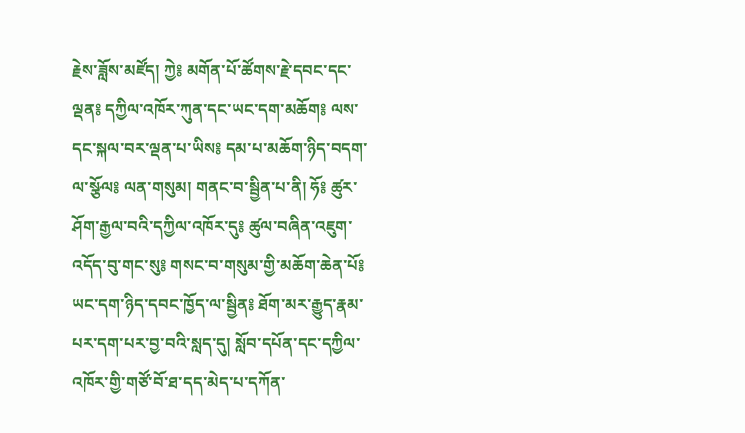རྗེས་ཟློས་མཛོད། ཀྱེ༔ མགོན་པོ་ཚོགས་རྗེ་དབང་དང་ལྡན༔ དཀྱིལ་འཁོར་ཀུན་དང་ཡང་དག་མཆོག༔ ལས་དང་སྐལ་བར་ལྡན་པ་ཡིས༔ དམ་པ་མཆོག་ཉིད་བདག་ལ་སྩོལ༔ ལན་གསུམ། གནང་བ་སྦྱིན་པ་ནི། ཧོ༔ ཚུར་ཤོག་རྒྱལ་བའི་དཀྱིལ་འཁོར་དུ༔ ཚུལ་བཞིན་འཇུག་འདོད་བུ་གང་སུ༔ གསང་བ་གསུམ་གྱི་མཆོག་ཆེན་པོ༔ ཡང་དག་ཉིད་དབང་ཁྱོད་ལ་སྦྱིན༔ ཐོག་མར་རྒྱུད་རྣམ་པར་དག་པར་བྱ་བའི་སླད་དུ། སློབ་དཔོན་དང་དཀྱིལ་འཁོར་གྱི་གཙོ་བོ་ཐ་དད་མེད་པ་དཀོན་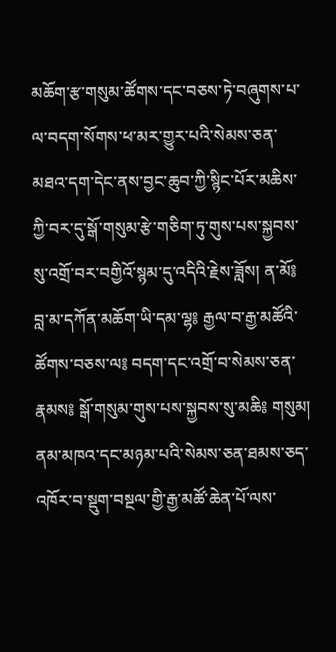མཆོག་རྩ་གསུམ་ཚོགས་དང་བཅས་ཏེ་བཞུགས་པ་ལ་བདག་སོགས་ཕ་མར་གྱུར་པའི་སེམས་ཅན་མཐའ་དག་དེང་ནས་བྱང་ཆུབ་ཀྱི་སྙིང་པོར་མཆིས་ཀྱི་བར་དུ་སྒོ་གསུམ་རྩེ་གཅིག་ཏུ་གུས་པས་སྐྱབས་སུ་འགྲོ་བར་བགྱིའོ་སྙམ་དུ་འདིའི་རྗེས་ཟློས། ན་མོ༔ བླ་མ་དཀོན་མཆོག་ཡི་དམ་ལྷ༔ རྒྱལ་བ་རྒྱ་མཚོའི་ཚོགས་བཅས་ལ༔ བདག་དང་འགྲོ་བ་སེམས་ཅན་རྣམས༔ སྒོ་གསུམ་གུས་པས་སྐྱབས་སུ་མཆི༔ གསུམ། ནམ་མཁའ་དང་མཉམ་པའི་སེམས་ཅན་ཐམས་ཅད་འཁོར་བ་སྡུག་བསྔལ་གྱི་རྒྱ་མཚོ་ཆེན་པོ་ལས་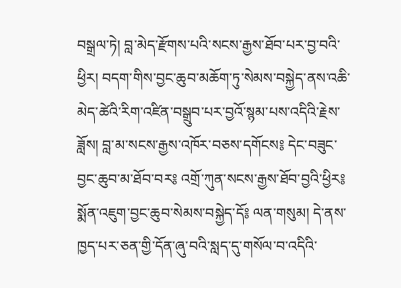བསྒྲལ་ཏེ། བླ་མེད་རྫོགས་པའི་སངས་རྒྱས་ཐོབ་པར་བྱ་བའི་ཕྱིར། བདག་གིས་བྱང་ཆུབ་མཆོག་ཏུ་སེམས་བསྐྱེད་ནས་འཆི་མེད་ཚེའི་རིག་འཛིན་བསྒྲུབ་པར་བྱའོ་སྙམ་པས་འདིའི་རྗེས་ཟློས། བླ་མ་སངས་རྒྱས་འཁོར་བཅས་དགོངས༔ དེང་བཟུང་བྱང་ཆུབ་མ་ཐོབ་བར༔ འགྲོ་ཀུན་སངས་རྒྱས་ཐོབ་བྱའི་ཕྱིར༔ སྨོན་འཇུག་བྱང་ཆུབ་སེམས་བསྐྱེད་དོ༔ ལན་གསུམ། དེ་ནས་ཁྱད་པར་ཅན་གྱི་དོན་ཞུ་བའི་སླད་དུ་གསོལ་བ་འདིའི་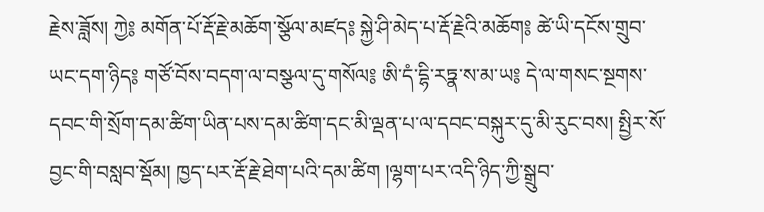རྗེས་ཟློས། ཀྱེ༔ མགོན་པོ་རྡོ་རྗེ་མཆོག་སྩོལ་མཛད༔ སྐྱེ་ཤི་མེད་པ་རྡོ་རྗེའི་མཆོག༔ ཚེ་ཡི་དངོས་གྲུབ་ཡང་དག་ཉིད༔ གཙོ་བོས་བདག་ལ་བསྩལ་དུ་གསོལ༔ ཨི་དཾ་དྷི་རཏྣ་ས་མ་ཡ༔ དེ་ལ་གསང་སྔགས་དབང་གི་སྲོག་དམ་ཚིག་ཡིན་པས་དམ་ཚིག་དང་མི་ལྡན་པ་ལ་དབང་བསྐུར་དུ་མི་རུང་བས། སྤྱིར་སོ་བྱང་གི་བསླབ་སྡོམ། ཁྱད་པར་རྡོ་རྗེ་ཐེག་པའི་དམ་ཚིག །ལྷག་པར་འདི་ཉིད་ཀྱི་སྒྲུབ་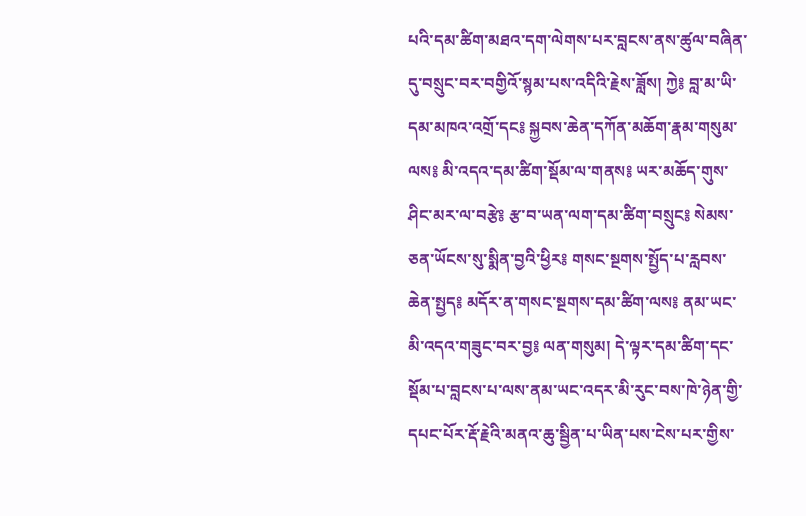པའི་དམ་ཚིག་མཐའ་དག་ལེགས་པར་བླངས་ནས་ཚུལ་བཞིན་དུ་བསྲུང་བར་བགྱིའོ་སྙམ་པས་འདིའི་རྗེས་ཟློས། ཀྱེ༔ བླ་མ་ཡི་དམ་མཁའ་འགྲོ་དང༔ སྐྱབས་ཆེན་དཀོན་མཆོག་རྣམ་གསུམ་ལས༔ མི་འདའ་དམ་ཚིག་སྡོམ་ལ་གནས༔ ཡར་མཆོད་གུས་ཤིང་མར་ལ་བརྩེ༔ རྩ་བ་ཡན་ལག་དམ་ཚིག་བསྲུང༔ སེམས་ཅན་ཡོངས་སུ་སྨིན་བྱའི་ཕྱིར༔ གསང་སྔགས་སྤྱོད་པ་རླབས་ཆེན་སྤྱད༔ མདོར་ན་གསང་སྔགས་དམ་ཚིག་ལས༔ ནམ་ཡང་མི་འདའ་གཟུང་བར་བྱ༔ ལན་གསུམ། དེ་ལྟར་དམ་ཚིག་དང་སྡོམ་པ་བླངས་པ་ལས་ནམ་ཡང་འདར་མི་རུང་བས་ཁེ་ཉེན་གྱི་དཔང་པོར་རྡོ་རྗེའི་མནའ་ཆུ་སྦྱིན་པ་ཡིན་པས་ངེས་པར་གྱིས་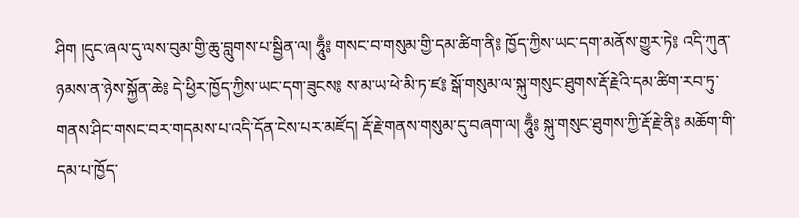ཤིག །དུང་ཞལ་དུ་ལས་བུམ་གྱི་ཆུ་བླུགས་པ་སྦྱིན་ལ། ཧཱུྃ༔ གསང་བ་གསུམ་གྱི་དམ་ཚིག་ནི༔ ཁྱོད་ཀྱིས་ཡང་དག་མནོས་གྱུར་ཏེ༔ འདི་ཀུན་ཉམས་ན་ཉེས་སྐྱོན་ཆེ༔ དེ་ཕྱིར་ཁྱོད་ཀྱིས་ཡང་དག་ཟུངས༔ ས་མ་ཡ་ཕེ་མི་ཏ་ཛ༔ སྒོ་གསུམ་ལ་སྐུ་གསུང་ཐུགས་རྡོ་རྗེའི་དམ་ཚིག་རབ་ཏུ་གནས་ཤིང་གསང་བར་གདམས་པ་འདི་དོན་ངེས་པར་མཛོད། རྡོ་རྗེ་གནས་གསུམ་དུ་བཞག་ལ། ཧཱུྃ༔ སྐུ་གསུང་ཐུགས་ཀྱི་རྡོ་རྗེ་ནི༔ མཆོག་གི་དམ་པ་ཁྱོད་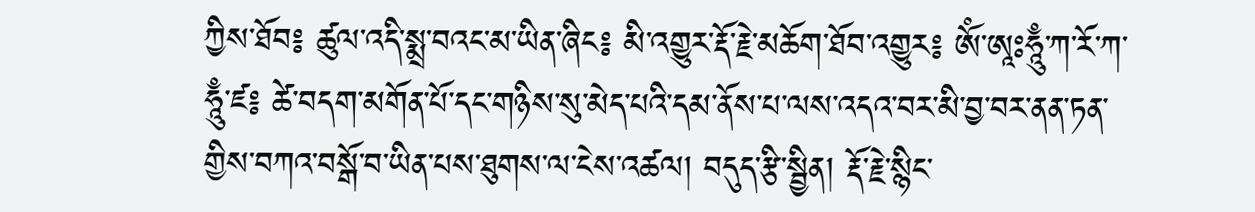ཀྱིས་ཐོབ༔ ཚུལ་འདི་སྨྲ་བའང་མ་ཡིན་ཞིང༔ མི་འགྱུར་རྡོ་རྗེ་མཆོག་ཐོབ་འགྱུར༔ ཨོཾ་ཨཱཿཧཱུྃ་ཀ་རོ་ཀ་ཧཱུྃ་ཛ༔ ཚེ་བདག་མགོན་པོ་དང་གཉིས་སུ་མེད་པའི་དམ་ནོས་པ་ལས་འདའ་བར་མི་བྱ་བར་ནན་ཏན་གྱིས་བཀའ་བསྒོ་བ་ཡིན་པས་ཐུགས་ལ་ངེས་འཚལ། བདུད་རྩི་སྦྱིན། རྡོ་རྗེ་སྙིང་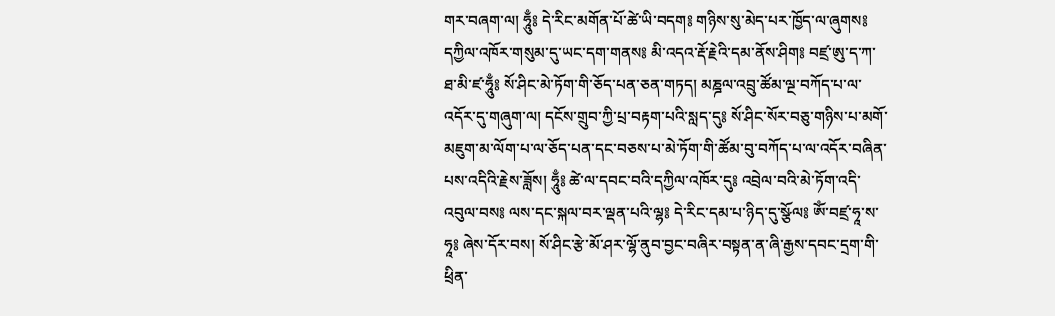གར་བཞག་ལ། ཧཱུྃ༔ དེ་རིང་མགོན་པོ་ཚེ་ཡི་བདག༔ གཉིས་སུ་མེད་པར་ཁྱོད་ལ་ཞུགས༔ དཀྱིལ་འཁོར་གསུམ་དུ་ཡང་དག་གནས༔ མི་འདའ་རྡོ་རྗེའི་དམ་ནོས་ཤིག༔ བཛྲ་ཨུ་ད་ཀ་ཐ་མི་ཛ་ཧཱུྃ༔ སོ་ཤིང་མེ་ཏོག་གི་ཅོད་པན་ཅན་གཏད། མཎྜལ་འབྲུ་ཚོམ་ལྔ་བཀོད་པ་ལ་འདོར་དུ་གཞུག་ལ། དངོས་གྲུབ་ཀྱི་པྲ་བརྟག་པའི་སླད་དུ༔ སོ་ཤིང་སོར་བཅུ་གཉིས་པ་མགོ་མཇུག་མ་ལོག་པ་ལ་ཅོད་པན་དང་བཅས་པ་མེ་ཏོག་གི་ཚོམ་བུ་བཀོད་པ་ལ་འདོར་བཞིན་པས་འདིའི་རྗེས་ཟློས། ཧཱུྃ༔ ཚེ་ལ་དབང་བའི་དཀྱིལ་འཁོར་དུ༔ འབྲེལ་བའི་མེ་ཏོག་འདི་འབུལ་བས༔ ལས་དང་སྐལ་བར་ལྡན་པའི་ལྷ༔ དེ་རིང་དམ་པ་ཉིད་དུ་སྩོལ༔ ཨོཾ་བཛྲ་ཧཱ་ས་ཧཱ༔ ཞེས་དོར་བས། སོ་ཤིང་རྩེ་མོ་ཤར་ལྷོ་ནུབ་བྱང་བཞིར་བསྟན་ན་ཞི་རྒྱས་དབང་དྲག་གི་ཕྲིན་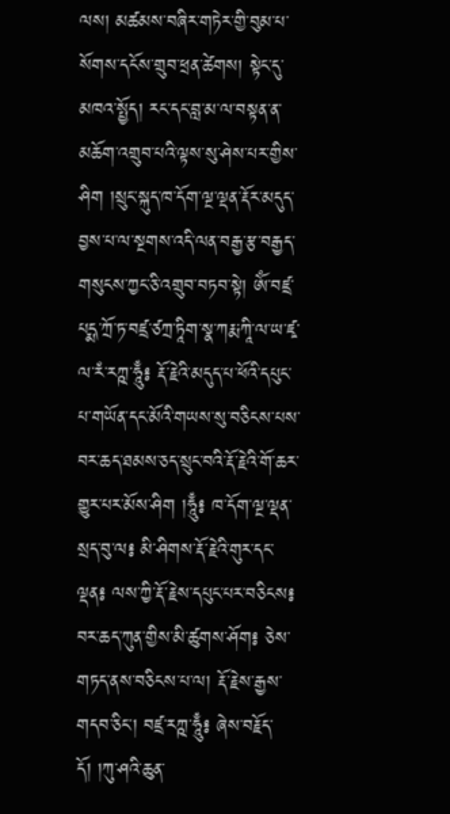ལས། མཚམས་བཞིར་གཏེར་གྱི་བུམ་པ་སོགས་དངོས་གྲུབ་ཕྲན་ཚེགས། སྟེང་དུ་མཁའ་སྤྱོད། རང་དང་བླ་མ་ལ་བསྟན་ན་མཆོག་འགྲུབ་པའི་ལྟས་སུ་ཤེས་པར་གྱིས་ཤིག །སྲུང་སྐུད་ཁ་དོག་ལྔ་ལྡན་རྡོར་མདུད་བྱས་པ་ལ་སྔགས་འདི་ལན་བརྒྱ་རྩ་བརྒྱད་གསུངས་ཀྱང་ཅི་འགྲུབ་བཏབ་སྟེ། ཨོཾ་བཛྲ་པདྨ་ཀྲོ་ཏ་བཛྲ་ཙཀྲ་ཏཱིག་སྣ་ཀརྨ་ཀཱི་ལ་ཡ་ཛྭ་ལ་རཾ་རཀྵ་ཧཱུྃ༔ རྡོ་རྗེའི་མདུད་པ་ཕོའི་དཔུང་པ་གཡོན་དང་མོའི་གཡས་སུ་བཅིངས་པས་བར་ཆད་ཐམས་ཅད་སྲུང་བའི་རྡོ་རྗེའི་གོ་ཆར་གྱུར་པར་མོས་ཤིག །ཧཱུྃ༔ ཁ་དོག་ལྔ་ལྡན་སྲད་བུ་ལ༔ མི་ཤིགས་རྡོ་རྗེའི་གུར་དང་ལྡན༔ ལས་ཀྱི་རྡོ་རྗེས་དཔུང་པར་བཅིངས༔ བར་ཆད་ཀུན་གྱིས་མི་ཚུགས་ཤོག༔ ཅེས་གཏད་ནས་བཅིངས་པ་ལ། རྡོ་རྗེས་རྒྱས་གདབ་ཅིང་། བཛྲ་རཀྵ་ཧཱུྃ༔ ཞེས་བརྗོད་དོ། །ཀུ་ཤའི་ཆུན་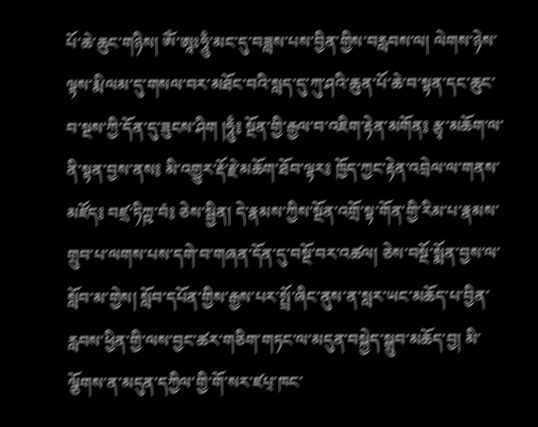པོ་ཆེ་ཆུང་གཉིས། ཨོཾ་ཨཱཿཧཱུྃ་མང་དུ་བཟླས་པས་བྱིན་གྱིས་བརླབས་ལ། ལེགས་ཉེས་ལྟས་རྨི་ལམ་དུ་གསལ་བར་མཐོང་བའི་སླད་དུ་ཀུ་ཤའི་ཆུན་པོ་ཆེ་བ་སྟན་དང་ཆུང་བ་སྔས་ཀྱི་དོན་དུ་ཟུངས་ཤིག །ཧཱུྃ༔ སྔོན་གྱི་རྒྱལ་བ་འཇིག་རྟེན་མགོན༔ རྩྭ་མཆོག་ལ་ནི་སྟན་བྱས་ནས༔ མི་འགྱུར་རྡོ་རྗེ་མཆོག་ཐོབ་ལྟར༔ ཁྱོད་ཀྱང་རྟེན་འབྲེལ་ལ་གནས་མཛོད༔ བཛྲ་ཏིཀྵ་བཾ༔ ཅེས་སྦྱིན། དེ་རྣམས་ཀྱིས་སྔོན་འགྲོ་སྟ་གོན་གྱི་རིམ་པ་རྣམས་གྲུབ་པ་ལགས་པས་དགེ་བ་གཞན་དོན་དུ་བསྔོ་བར་འཚལ། ཅེས་བསྔོ་སྨོན་བྱས་ལ་སློབ་མ་གྱེས། སློབ་དཔོན་གྱིས་རྒྱས་པར་སྤྲོ་ཞིང་ནུས་ན་སླར་ཡང་མཆོད་པ་བྱིན་རླབས་ཕྱིན་གྱི་ལས་བྱང་ཚར་གཅིག་གཏང་ལ་མདུན་བསྐྱེད་སྒྲུབ་མཆོད་བྱ། མི་ལྕོགས་ན་མདུན་དཀྱིལ་གྱི་གོ་སར་ཛཔ྄་ཁང་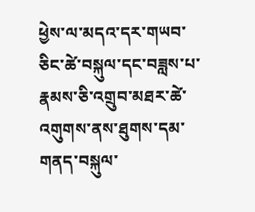ཕྱེས་ལ་མདའ་དར་གཡབ་ཅིང་ཚེ་བསྐུལ་དང་བཟླས་པ་རྣམས་ཅི་འགྲུབ་མཐར་ཚེ་འགུགས་ནས་ཐུགས་དམ་གནད་བསྐུལ་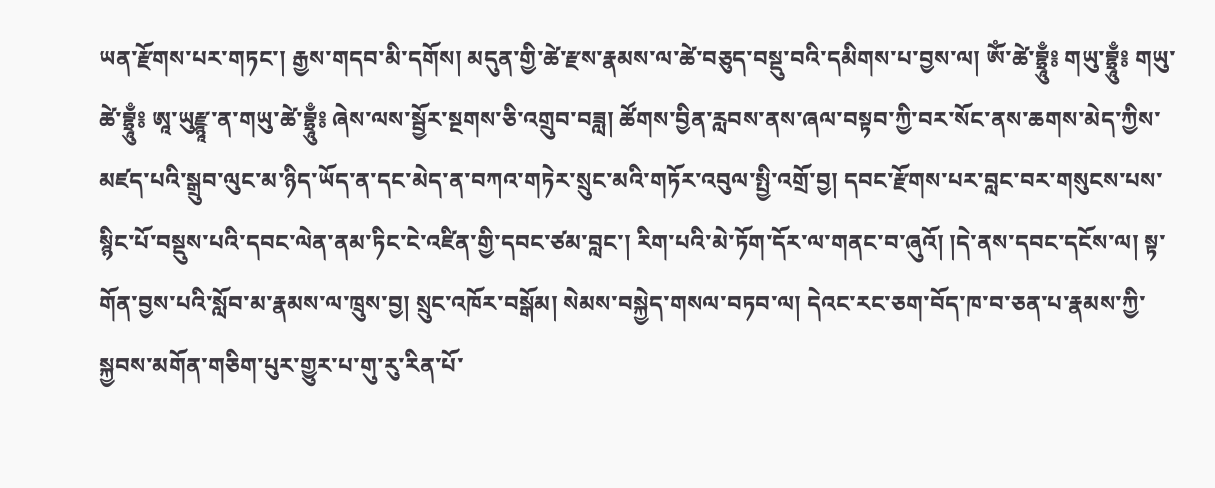ཡན་རྫོགས་པར་གཏང་། རྒྱས་གདབ་མི་དགོས། མདུན་གྱི་ཚེ་རྫས་རྣམས་ལ་ཚེ་བཅུད་བསྡུ་བའི་དམིགས་པ་བྱས་ལ། ཨོཾ་ཚེ་བྷྲཱུྃ༔ གཡུ་བྷྲཱུྃ༔ གཡུ་ཚེ་བྷྲཱུྃ༔ ཨཱ་ཡུརྫྙཱ་ན་གཡུ་ཚེ་བྷྲཱུྃ༔ ཞེས་ལས་སྦྱོར་སྔགས་ཅི་འགྲུབ་བཟླ། ཚོགས་བྱིན་རླབས་ནས་ཞལ་བསྟབ་ཀྱི་བར་སོང་ནས་ཆགས་མེད་ཀྱིས་མཛད་པའི་སྒྲུབ་ལུང་མ་ཉིད་ཡོད་ན་དང་མེད་ན་བཀའ་གཏེར་སྲུང་མའི་གཏོར་འབུལ་སྤྱི་འགྲོ་བྱ། དབང་རྫོགས་པར་བླང་བར་གསུངས་པས་སྙིང་པོ་བསྡུས་པའི་དབང་ལེན་ནམ་ཏིང་ངེ་འཛིན་གྱི་དབང་ཙམ་བླང་། རིག་པའི་མེ་ཏོག་དོར་ལ་གནང་བ་ཞུའོ། །དེ་ནས་དབང་དངོས་ལ། སྟ་གོན་བྱས་པའི་སློབ་མ་རྣམས་ལ་ཁྲུས་བྱ། སྲུང་འཁོར་བསྒོམ། སེམས་བསྐྱེད་གསལ་བཏབ་ལ། དེའང་རང་ཅག་བོད་ཁ་བ་ཅན་པ་རྣམས་ཀྱི་སྐྱབས་མགོན་གཅིག་པུར་གྱུར་པ་གུ་རུ་རིན་པོ་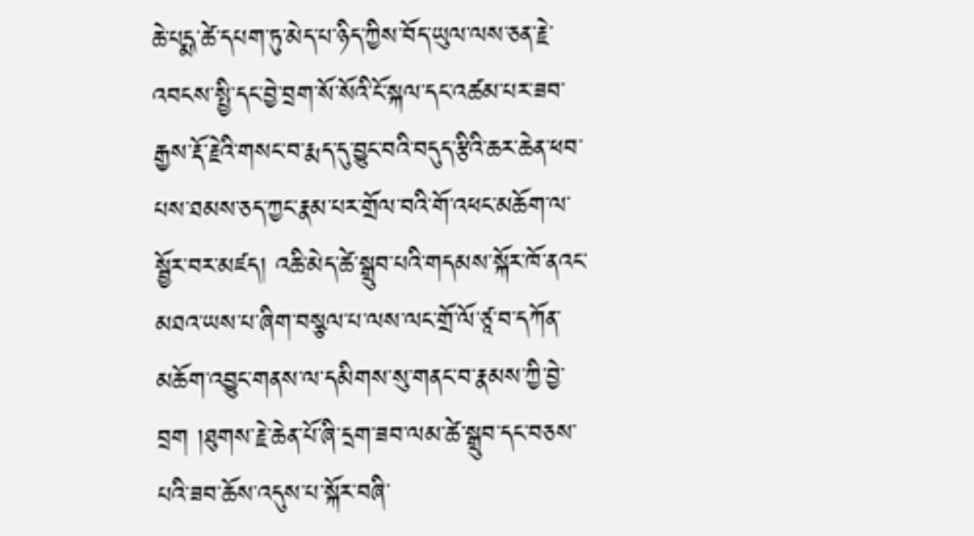ཆེ་པདྨ་ཚེ་དཔག་ཏུ་མེད་པ་ཉིད་ཀྱིས་བོད་ཡུལ་ལས་ཅན་རྗེ་འབངས་སྤྱི་དང་བྱེ་བྲག་སོ་སོའི་ངོ་སྐལ་དང་འཚམ་པར་ཟབ་རྒྱས་རྡོ་རྗེའི་གསང་བ་རྨད་དུ་བྱུང་བའི་བདུད་རྩིའི་ཆར་ཆེན་ཕབ་པས་ཐམས་ཅད་ཀྱང་རྣམ་པར་གྲོལ་བའི་གོ་འཕང་མཆོག་ལ་སྦྱོར་བར་མཛད། འཆི་མེད་ཚེ་སྒྲུབ་པའི་གདམས་སྐོར་ཁོ་ནའང་མཐའ་ཡས་པ་ཞིག་བསྩལ་པ་ལས་ལང་གྲོ་ལོ་ཙཱ་བ་དཀོན་མཆོག་འབྱུང་གནས་ལ་དམིགས་སུ་གནང་བ་རྣམས་ཀྱི་བྱེ་བྲག །ཐུགས་རྗེ་ཆེན་པོ་ཞི་དྲག་ཟབ་ལམ་ཚེ་སྒྲུབ་དང་བཅས་པའི་ཟབ་ཆོས་འདུས་པ་སྐོར་བཞི་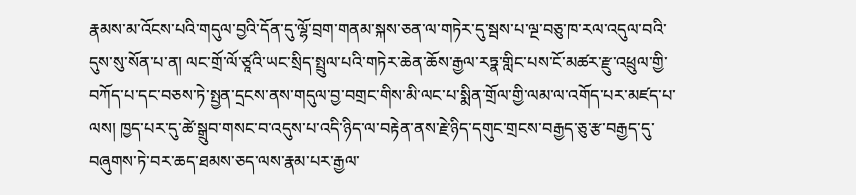རྣམས་མ་འོངས་པའི་གདུལ་བྱའི་དོན་དུ་ལྷོ་བྲག་གནམ་སྐས་ཅན་ལ་གཏེར་དུ་སྦས་པ་ལྔ་བཅུ་ཁ་རལ་འདུལ་བའི་དུས་སུ་སོན་པ་ན། ལང་གྲོ་ལོ་ཙཱའི་ཡང་སྲིད་སྤྲུལ་པའི་གཏེར་ཆེན་ཆོས་རྒྱལ་རཏྣ་གླིང་པས་ངོ་མཚར་རྫུ་འཕྲུལ་གྱི་བཀོད་པ་དང་བཅས་ཏེ་སྤྱན་དྲངས་ནས་གདུལ་བྱ་བགྲང་གིས་མི་ལང་པ་སྨིན་གྲོལ་གྱི་ལམ་ལ་འགོད་པར་མཛད་པ་ལས། ཁྱད་པར་དུ་ཚེ་སྒྲུབ་གསང་བ་འདུས་པ་འདི་ཉིད་ལ་བརྟེན་ནས་རྗེ་ཉིད་དགུང་གྲངས་བརྒྱད་ཅུ་རྩ་བརྒྱད་དུ་བཞུགས་ཏེ་བར་ཆད་ཐམས་ཅད་ལས་རྣམ་པར་རྒྱལ་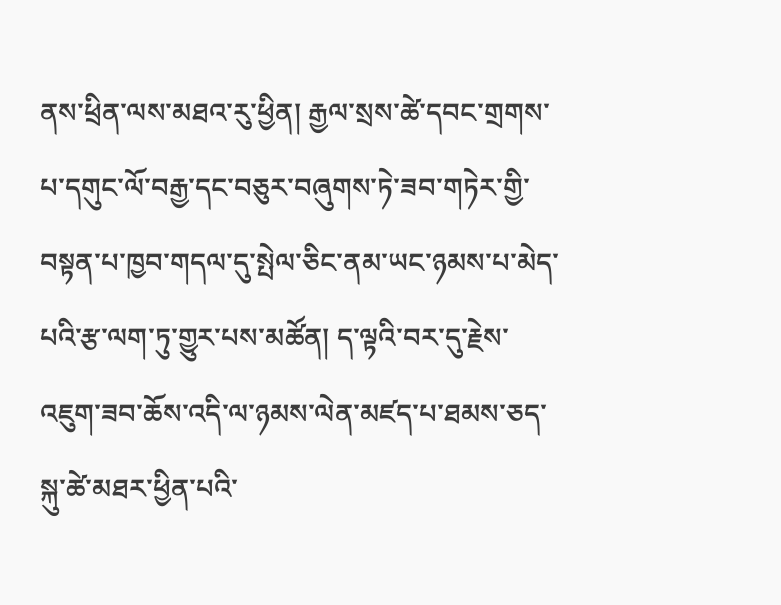ནས་ཕྲིན་ལས་མཐའ་རུ་ཕྱིན། རྒྱལ་སྲས་ཚེ་དབང་གྲགས་པ་དགུང་ལོ་བརྒྱ་དང་བཅུར་བཞུགས་ཏེ་ཟབ་གཏེར་གྱི་བསྟན་པ་ཁྱབ་གདལ་དུ་སྤེལ་ཅིང་ནམ་ཡང་ཉམས་པ་མེད་པའི་རྩ་ལག་ཏུ་གྱུར་པས་མཚོན། ད་ལྟའི་བར་དུ་རྗེས་འཇུག་ཟབ་ཆོས་འདི་ལ་ཉམས་ལེན་མཛད་པ་ཐམས་ཅད་སྐུ་ཚེ་མཐར་ཕྱིན་པའི་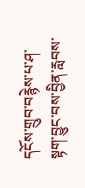དངོས་གྲུབ་བརྙེས་པ་ཤ་སྟག་བྱུང་བས་བྱིན་རླབས་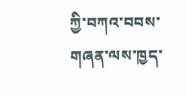ཀྱི་བཀའ་བབས་གཞན་ལས་ཁྱད་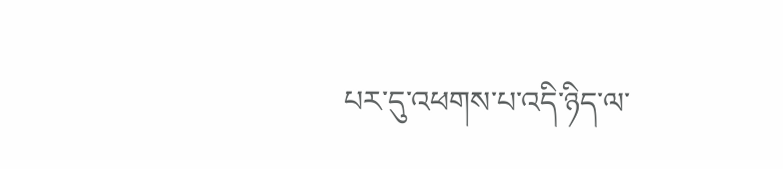པར་དུ་འཕགས་པ་འདི་ཉིད་ལ་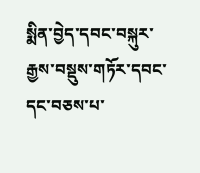སྨིན་བྱེད་དབང་བསྐུར་རྒྱས་བསྡུས་གཏོར་དབང་དང་བཅས་པ་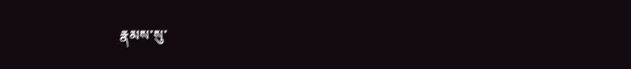རྣམས་སུ་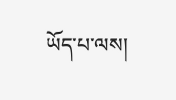ཡོད་པ་ལས།